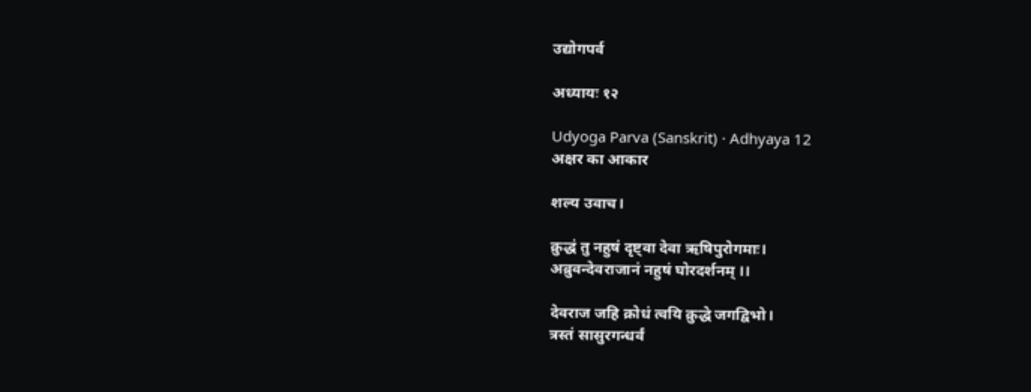उद्योगपर्व

अध्यायः १२

Udyoga Parva (Sanskrit) · Adhyaya 12
अक्षर का आकार

शल्य उवाच।

क्रुद्धं तु नहुषं दृष्ट्वा देवा ऋषिपुरोगमाः।
अब्रुवन्देवराजानं नहुषं घोरदर्शनम् ।।

देवराज जहि क्रोधं त्वयि क्रुद्धे जगद्विभो।
त्रस्तं सासुरगन्धर्वं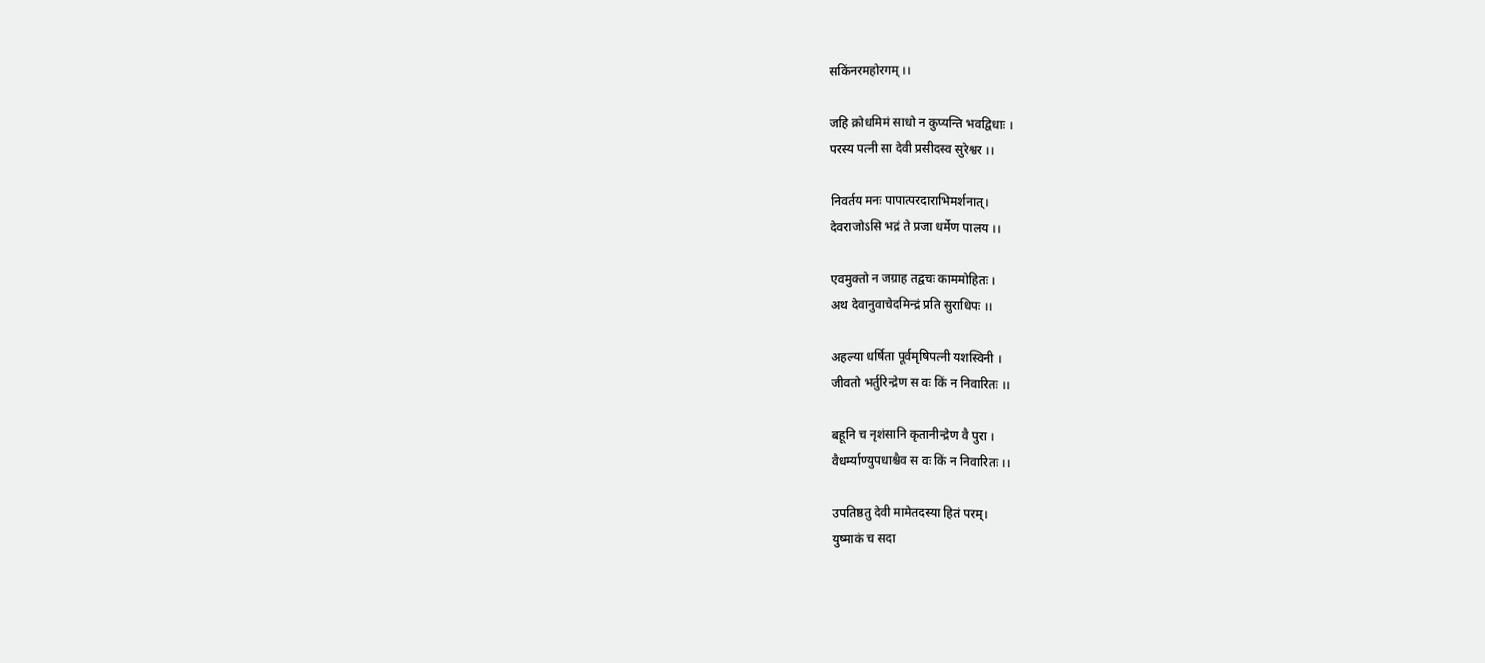सकिंनरमहोरगम् ।।

जहि क्रोधमिमं साधो न कुप्यन्ति भवद्विधाः ।
परस्य पत्नी सा देवी प्रसीदस्व सुरेश्वर ।।

निवर्तय मनः पापात्परदाराभिमर्शनात्।
देवराजोऽसि भद्रं ते प्रजा धर्मेण पालय ।।

एवमुक्तो न जग्राह तद्वचः काममोहितः ।
अथ देवानुवाचेदमिन्द्रं प्रति सुराधिपः ।।

अहल्या धर्षिता पूर्वमृषिपत्नी यशस्विनी ।
जीवतो भर्तुरिन्द्रेण स वः किं न निवारितः ।।

बहूनि च नृशंसानि कृतानीन्द्रेण वै पुरा ।
वैधर्म्याण्युपधाश्चैव स वः किं न निवारितः ।।

उपतिष्ठतु देवी मामेतदस्या हितं परम्।
युष्माकं च सदा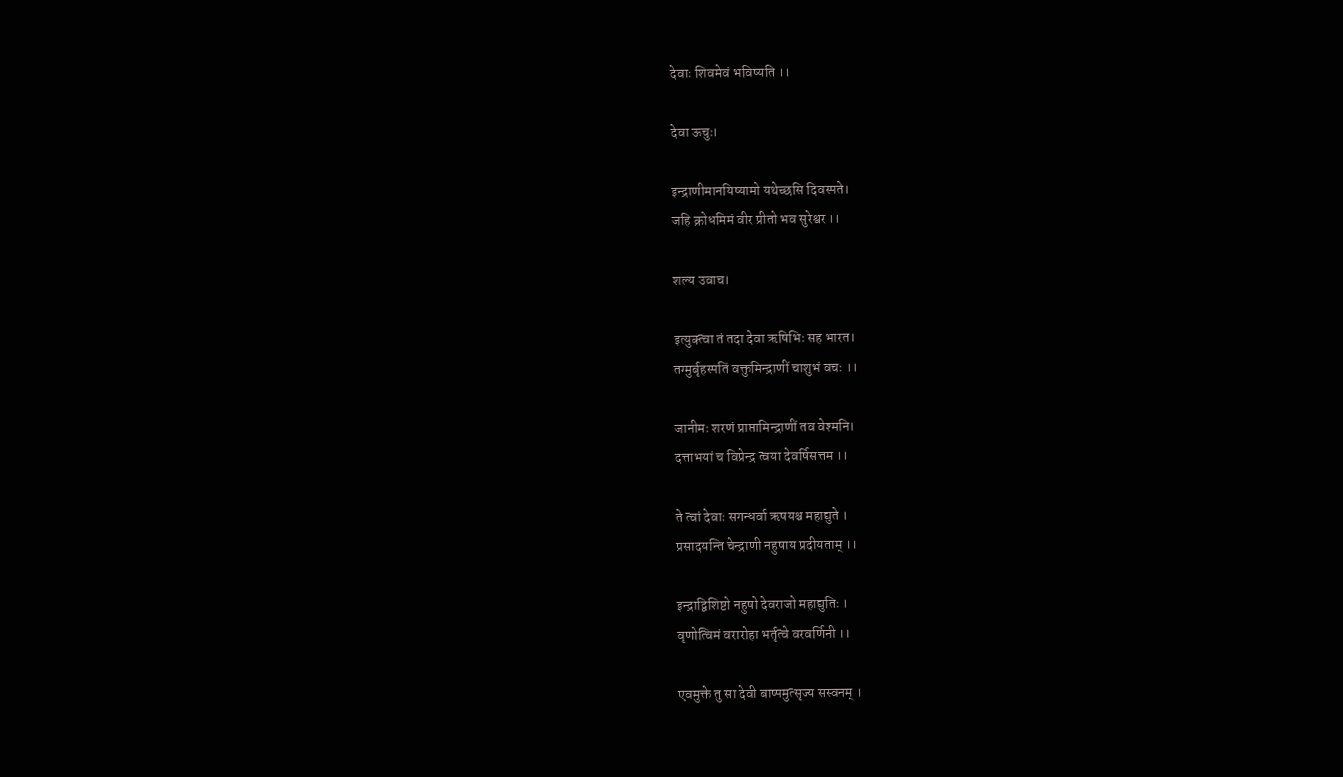देवाः शिवमेवं भविष्यति ।।

देवा ऊचुः।

इन्द्राणीमानयिष्यामो यथेच्छसि दिवस्पते।
जहि क्रोधमिमं वीर प्रीतो भव सुरेश्वर ।।

शल्य उवाच।

इत्युक्त्वा तं तदा देवा ऋषिभिः सह भारत।
तग्मुर्बृहस्पतिं वक्तुमिन्द्राणीं चाशुभं वचः ।।

जानीमः शरणं प्राप्तामिन्द्राणीं तव वेश्मनि।
दत्ताभयां च विप्रेन्द्र त्वया देवर्षिसत्तम ।।

ते त्वां देवाः सगन्धर्वा ऋषयश्च महाद्युते ।
प्रसादयन्ति चेन्द्राणी नहुषाय प्रदीयताम् ।।

इन्द्राद्विशिष्टो नहुषो देवराजो महाद्युतिः ।
वृणोत्विमं वरारोहा भर्तृत्वे वरवर्णिनी ।।

एवमुक्ते तु सा देवी बाष्पमुत्सृज्य सस्वनम् ।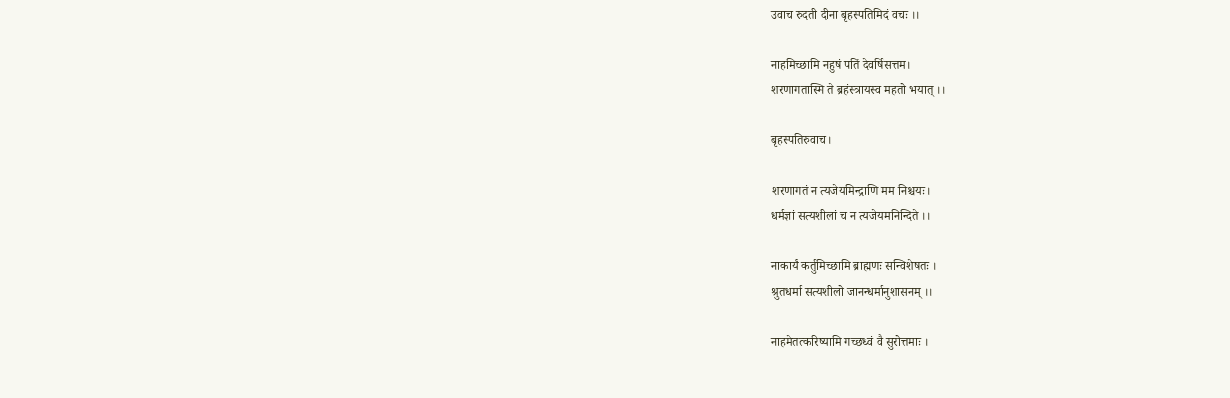उवाच रुदती दीना बृहस्पतिमिदं वचः ।।

नाहमिच्छामि नहुषं पतिं देवर्षिसत्तम।
शरणागतास्मि ते ब्रहंस्त्रायस्व महतो भयात् ।।

बृहस्पतिरुवाच।

शरणागतं न त्यजेयमिन्द्राणि मम निश्चयः।
धर्मज्ञां सत्यशीलां च न त्यजेयमनिन्दिते ।।

नाकार्यं कर्तुमिच्छामि ब्राह्मणः सन्विशेषतः ।
श्रुतधर्मा सत्यशीलो जानन्धर्मानुशासनम् ।।

नाहमेतत्करिष्यामि गच्छध्वं वै सुरोत्तमाः ।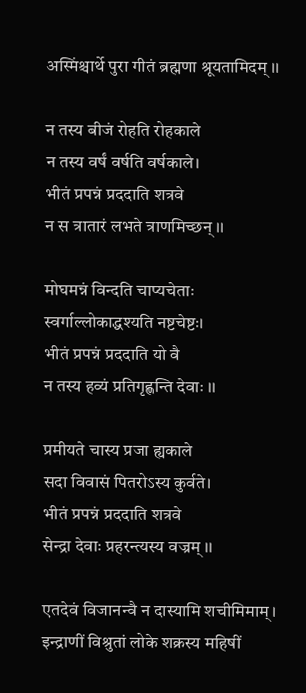अस्मिंश्चार्थे पुरा गीतं ब्रह्मणा श्रूयतामिदम् ।।

न तस्य बीजं रोहति रोहकाले
न तस्य वर्षं वर्षति वर्षकाले।
भीतं प्रपन्नं प्रददाति शत्रवे
न स त्रातारं लभते त्राणमिच्छन् ।।

मोघमन्नं विन्दति चाप्यचेताः
स्वर्गाल्लोकाद्धश्यति नष्टचेष्टः।
भीतं प्रपन्नं प्रददाति यो वै
न तस्य हव्यं प्रतिगृह्णन्ति देवाः ।।

प्रमीयते चास्य प्रजा ह्यकाले
सदा विवासं पितरोऽस्य कुर्वते।
भीतं प्रपन्नं प्रददाति शत्रवे
सेन्द्रा देवाः प्रहरन्त्यस्य वज्रम् ।।

एतदेवं विजानन्वै न दास्यामि शचीमिमाम्।
इन्द्राणीं विश्रुतां लोके शक्रस्य महिषीं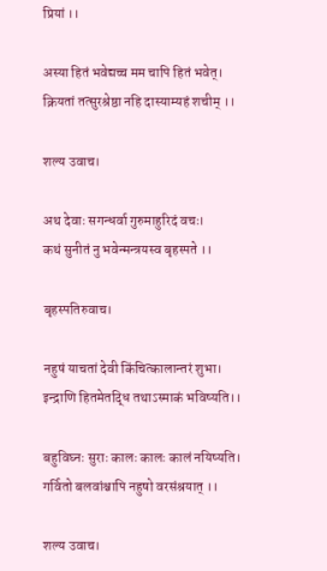प्रियां ।।

अस्या हितं भवेद्यच्च मम चापि हितं भवेत्।
क्रियतां तत्सुरश्रेष्ठा नहि दास्याम्यहं शचीम् ।।

शल्य उवाच।

अथ देवाः सगन्धर्वा गुरुमाहुरिदं वचः।
कथं सुनीतं नु भवेन्मन्त्रयस्व बृहस्पते ।।

बृहस्पतिरुवाच।

नहुषं याचतां देवी किंचित्कालान्तरं शुभा।
इन्द्राणि हितमेतद्धि तथाऽस्माकं भविष्यति।।

बहुविघ्नः सुराः कालः कालः कालं नयिष्यति।
गर्वितो बलवांश्चापि नहुषो वरसंश्रयात् ।।

शल्य उवाच।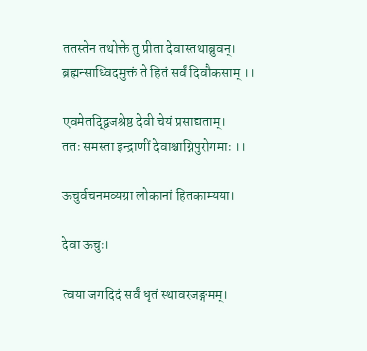ततस्तेन तथोक्ते तु प्रीता देवास्तथाब्रुवन्।
ब्रह्मन्साध्विदमुक्तं ते हितं सर्वं दिवौकसाम् ।।

एवमेतद्द्विजश्रेष्ठ देवी चेयं प्रसाद्यताम्।
ततः समस्ता इन्द्राणीं देवाश्चाग्निपुरोगमाः ।।

ऊचुर्वचनमव्यग्रा लोकानां हितकाम्यया।

देवा ऊचुः।

त्वया जगदिदं सर्वं धृतं स्थावरजङ्गमम्।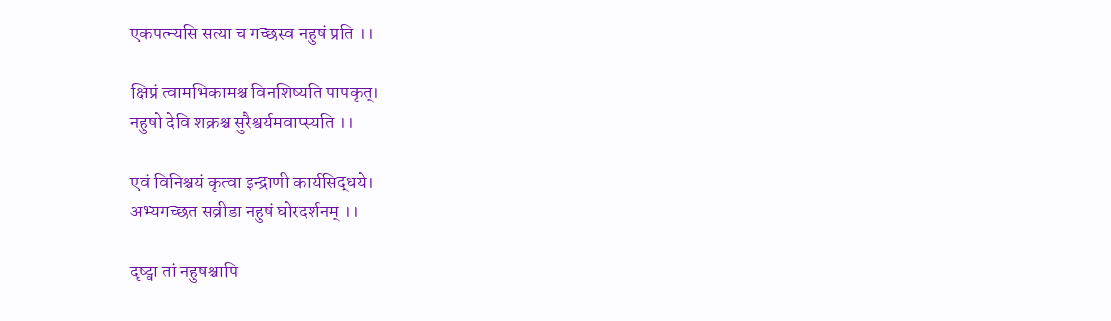एकपत्न्यसि सत्या च गच्छस्व नहुषं प्रति ।।

क्षिप्रं त्वामभिकामश्च विनशिष्यति पापकृत्।
नहुषो देवि शक्रश्च सुरैश्वर्यमवाप्स्यति ।।

एवं विनिश्चयं कृत्वा इन्द्राणी कार्यसिद्धये।
अभ्यगच्छत सव्रीडा नहुषं घोरदर्शनम् ।।

दृष्ट्वा तां नहुषश्चापि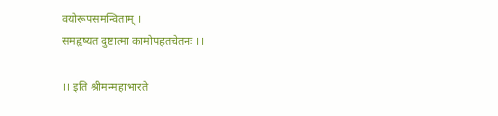वयोरूपसमन्विताम् ।
समहृष्यत दुष्टात्मा कामोपहतचेतनः ।।

।। इति श्रीमन्महाभारते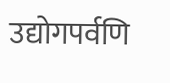उद्योगपर्वणि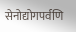सेनोद्योगपर्वणि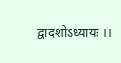द्वादशोऽध्यायः ।।